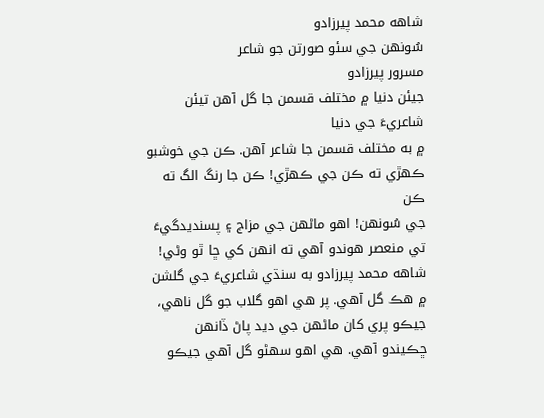شاهه محمد پيرزادو
سُونهن جي سئو صورتن جو شاعر
مسرور پيرزادو
جيئن دنيا ۾ مختلف قسمن جا گل آهن تيئن شاعريءَ جي دنيا
۾ به مختلف قسمن جا شاعر آهن. ڪن جي خوشبو ڪهڙي ته ڪن جي ڪهڙي! ڪن جا رنگ الگ ته ڪن
جي سُونهن! اهو ماڻهن جي مزاج ۽ پسنديدگيءَ تي منعصر هوندو آهي ته انهن کي ڇا ٿو وڻي!
شاهه محمد پيرزادو به سنڌي شاعريءَ جي گلشن ۾ هڪ گل آهي. پر هي اهو گلاب جو گل ناهي،
جيڪو پري کان ماڻهن جي ديد پاڻ ڏانهن ڇڪيندو آهي. هي اهو سهڻو گل آهي جيڪو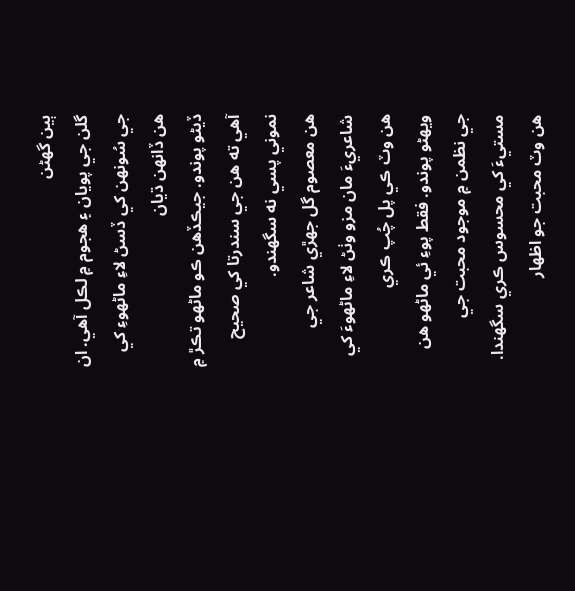ٻين گهڻن
گلن جي پويان ۽ هجوم ۾ لڪل آهي. ان جي سُونهن کي ڏسڻ لاءِ ماڻهوءِ کي هن ڏانهن ڌيان
ڏيڻو پوندو. جيڪڏهن ڪو ماڻهو تڪڙ ۾ آهي ته هن جي سندرتا کي صحيح نموني پسي نه سگهندو.
هن معصوم گل جهڙي شاعر جي شاعريءَ مان مزو وٺڻ لاءِ ماڻهوءَ کي هن وٽ ڪي پل چُپ ڪري
ويهڻو پوندو. فقط پوءِ ئي ماڻهو هن جي نظمن ۾ موجود محبت جي مستيءَ کي محسوس ڪري سگهندا.
هن وٽ محبت جو اظهار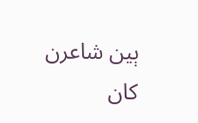ٻين شاعرن کان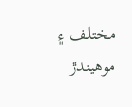مختلف ۽ موهيندڙ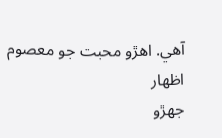آهي. اهڙو محبت جو معصوم اظهار
جهڙو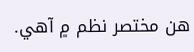هن مختصر نظم ۾ آهي.